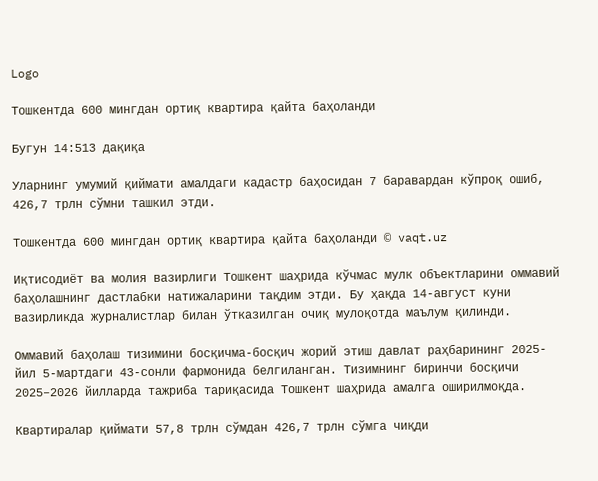Logo

Тошкентда 600 мингдан ортиқ квартира қайта баҳоланди

Бугун 14:513 дақиқа

Уларнинг умумий қиймати амалдаги кадастр баҳосидан 7 баравардан кўпроқ ошиб, 426,7 трлн сўмни ташкил этди.

Тошкентда 600 мингдан ортиқ квартира қайта баҳоланди © vaqt.uz

Иқтисодиёт ва молия вазирлиги Тошкент шаҳрида кўчмас мулк объектларини оммавий баҳолашнинг дастлабки натижаларини тақдим этди. Бу ҳақда 14-август куни вазирликда журналистлар билан ўтказилган очиқ мулоқотда маълум қилинди.

Оммавий баҳолаш тизимини босқичма-босқич жорий этиш давлат раҳбарининг 2025-йил 5-мартдаги 43-сонли фармонида белгиланган. Тизимнинг биринчи босқичи 2025–2026 йилларда тажриба тариқасида Тошкент шаҳрида амалга оширилмоқда.

Квартиралар қиймати 57,8 трлн сўмдан 426,7 трлн сўмга чиқди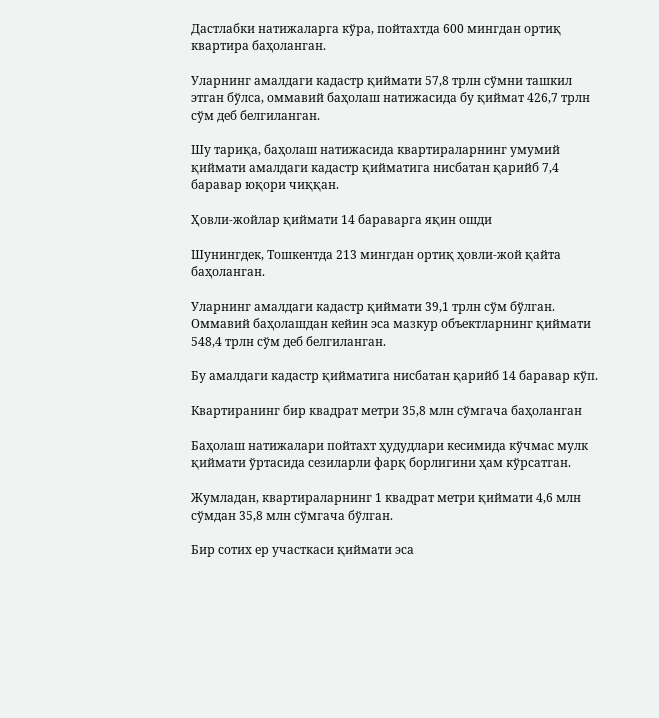Дастлабки натижаларга кўра, пойтахтда 600 мингдан ортиқ квартира баҳоланган.

Уларнинг амалдаги кадастр қиймати 57,8 трлн сўмни ташкил этган бўлса, оммавий баҳолаш натижасида бу қиймат 426,7 трлн сўм деб белгиланган.

Шу тариқа, баҳолаш натижасида квартираларнинг умумий қиймати амалдаги кадастр қийматига нисбатан қарийб 7,4 баравар юқори чиққан.

Ҳовли-жойлар қиймати 14 бараварга яқин ошди

Шунингдек, Тошкентда 213 мингдан ортиқ ҳовли-жой қайта баҳоланган.

Уларнинг амалдаги кадастр қиймати 39,1 трлн сўм бўлган. Оммавий баҳолашдан кейин эса мазкур объектларнинг қиймати 548,4 трлн сўм деб белгиланган.

Бу амалдаги кадастр қийматига нисбатан қарийб 14 баравар кўп.

Квартиранинг бир квадрат метри 35,8 млн сўмгача баҳоланган

Баҳолаш натижалари пойтахт ҳудудлари кесимида кўчмас мулк қиймати ўртасида сезиларли фарқ борлигини ҳам кўрсатган.

Жумладан, квартираларнинг 1 квадрат метри қиймати 4,6 млн сўмдан 35,8 млн сўмгача бўлган.

Бир сотих ер участкаси қиймати эса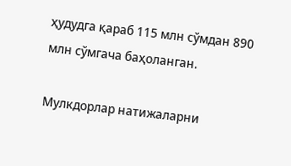ҳудудга қараб 115 млн сўмдан 890 млн сўмгача баҳоланган.

Мулкдорлар натижаларни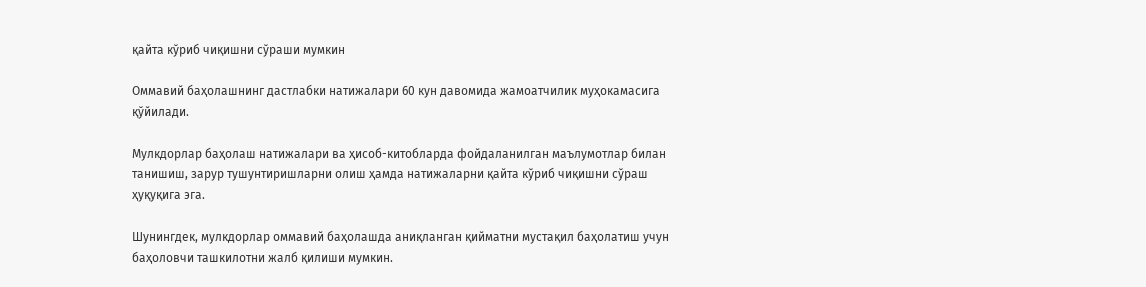қайта кўриб чиқишни сўраши мумкин

Оммавий баҳолашнинг дастлабки натижалари 60 кун давомида жамоатчилик муҳокамасига қўйилади.

Мулкдорлар баҳолаш натижалари ва ҳисоб-китобларда фойдаланилган маълумотлар билан танишиш, зарур тушунтиришларни олиш ҳамда натижаларни қайта кўриб чиқишни сўраш ҳуқуқига эга.

Шунингдек, мулкдорлар оммавий баҳолашда аниқланган қийматни мустақил баҳолатиш учун баҳоловчи ташкилотни жалб қилиши мумкин.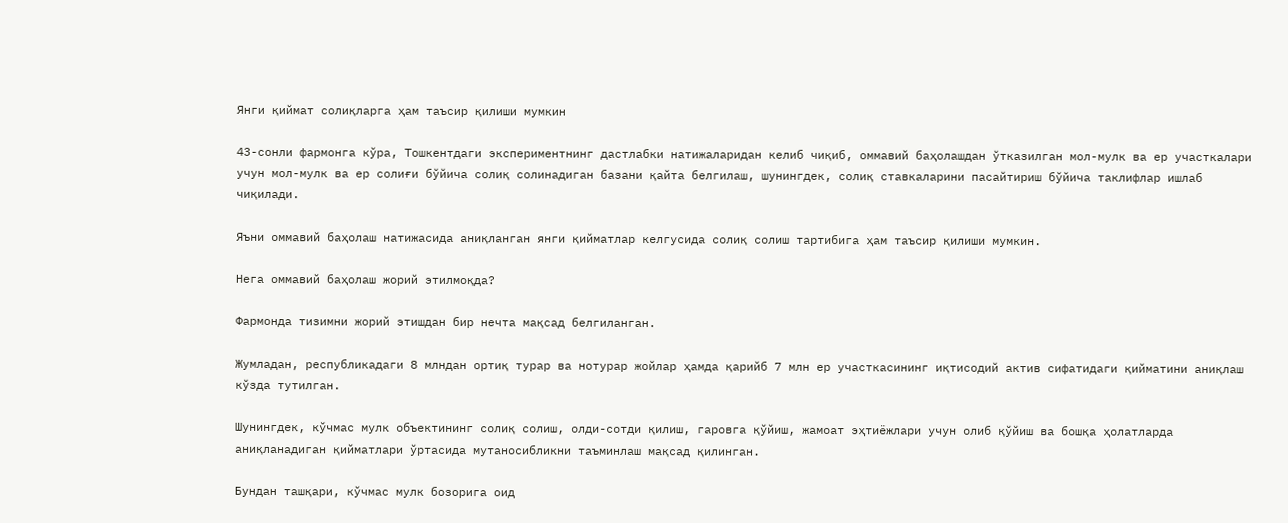Янги қиймат солиқларга ҳам таъсир қилиши мумкин

43-сонли фармонга кўра, Тошкентдаги экспериментнинг дастлабки натижаларидан келиб чиқиб, оммавий баҳолашдан ўтказилган мол-мулк ва ер участкалари учун мол-мулк ва ер солиғи бўйича солиқ солинадиган базани қайта белгилаш, шунингдек, солиқ ставкаларини пасайтириш бўйича таклифлар ишлаб чиқилади.

Яъни оммавий баҳолаш натижасида аниқланган янги қийматлар келгусида солиқ солиш тартибига ҳам таъсир қилиши мумкин.

Нега оммавий баҳолаш жорий этилмоқда?

Фармонда тизимни жорий этишдан бир нечта мақсад белгиланган.

Жумладан, республикадаги 8 млндан ортиқ турар ва нотурар жойлар ҳамда қарийб 7 млн ер участкасининг иқтисодий актив сифатидаги қийматини аниқлаш кўзда тутилган.

Шунингдек, кўчмас мулк объектининг солиқ солиш, олди-сотди қилиш, гаровга қўйиш, жамоат эҳтиёжлари учун олиб қўйиш ва бошқа ҳолатларда аниқланадиган қийматлари ўртасида мутаносибликни таъминлаш мақсад қилинган.

Бундан ташқари, кўчмас мулк бозорига оид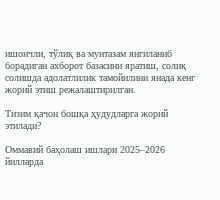ишончли, тўлиқ ва мунтазам янгиланиб борадиган ахборот базасини яратиш, солиқ солишда адолатлилик тамойилини янада кенг жорий этиш режалаштирилган.

Тизим қачон бошқа ҳудудларга жорий этилади?

Оммавий баҳолаш ишлари 2025–2026 йилларда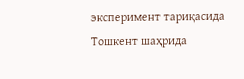эксперимент тариқасида Тошкент шаҳрида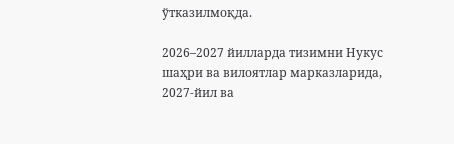ўтказилмоқда.

2026–2027 йилларда тизимни Нукус шаҳри ва вилоятлар марказларида, 2027-йил ва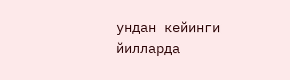ундан кейинги йилларда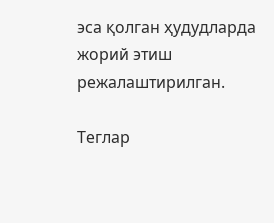эса қолган ҳудудларда жорий этиш режалаштирилган.

Теглар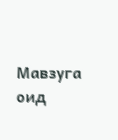Мавзуга оид